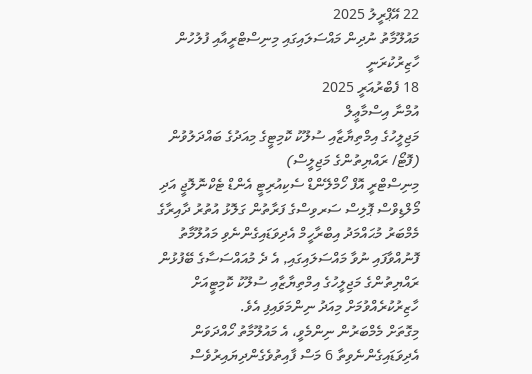22 އޭޕްރީލު 2025
މައުލޫމާތު ނުދިން މައްސަލައިގައި މިނިސްޓްރީއާއި ފުލުހުން ހާޒިރުކުރަނީ
18 ފެބްރުއަރީ 2025
އުމްނާ އިސްމާޢީލް
މަޖިލީހުގެ އިމްތިޔާޒާއި ސުލޫކު ކޮމިޓީގެ މިއަދުގެ ބައްދަލުވުން (ފޮޓޯ/ ރައްޔިތުންގެ މަޖިލީސް)
މިނިސްޓްރީ އޮފް ހޯމްލޭންޑް ސެކިއުރިޓީ އެންޑް ޓެކްނޮލޮޖީ އަދި މޯލްޑިވްސް ޕޮލިސް ސަރވިސްގެ ފަރާތުން ގަލޮޅު އުތުރު ދާއިރާގެ މެމްބަރު މުޙައްމަދު އިބްރާހީމް އެދިވަޑައިގެންނެވި މައުލޫމާތު ފޮނުއްވާފައި ނުވާ މައްސަލައިގައި, އެ ދެ މުއައްސަސާގެ ބޭފުޅުން ރައްޔިތުންގެ މަޖިލީހުގެ އިމްތިޔާޒާއި ސުލޫކު ކޮމިޓީއަށް ހާޒިރުކުރެއްވުމަށް މިއަދު ނިންމަވައިފި އެވެ.
މިގޮތަށް މެމްބަރުން ނިންމެވީ، އެ މައުލޫމާތު ހޯއްދަވަން އެދިވަޑައިގެންނެވިތާ 6 މަސް ފާއިތުވެގެންދިޔައިރުވެސް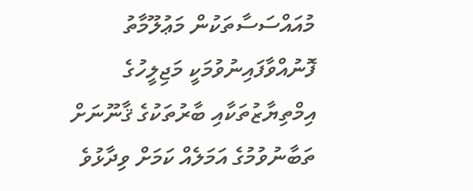މުއައްސަސާތަކުން މަޢުލޫމާތު ފޮނުއްވާފައިނުވުމަކީ މަޖިލީހުގެ އިމްތިޔާޒުތަކާއި ބާރުތަކުގެ ޤާނޫނަށް ތަބާނުވުމުގެ އަމަލެއް ކަމަށް ވިދާޅުވެ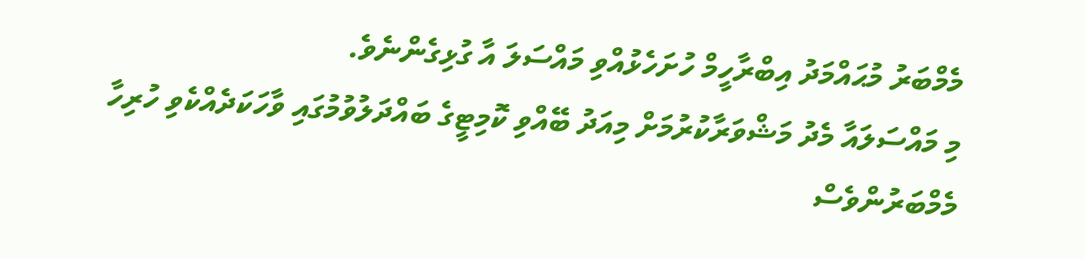މެމްބަރު މުޙައްމަދު އިބްރާހީމް ހުށަހެޅުއްވި މައްސަލަ އާ ގުޅިގެންނެވެ.
މި މައްސަލައާ މެދު މަޝްވަރާކުރުމަށް މިއަދު ބޭއްވި ކޮމިޓީގެ ބައްދަލުވުމުގައި ވާހަކަދެއްކެވި ހުރިހާ މެމްބަރުންވެސް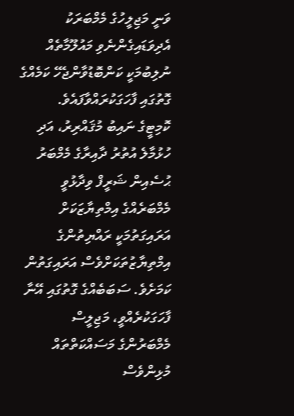ވަނީ މަޖިލީހުގެ މެމްބަރަކު އެދިވަޑައިގެންނެވި މައުލޫމާތެއް ނުލިބުމަކީ ކަންބޮޑުވާންޖެހޭ ކަމެއްގެ ގޮތުގައި ފާހަގަކުރައްވާފައެވެ.
ކޮމިޓީގެ ނައިބު މުޤައްރިރު، އަދި ހުޅުމާލެ އުތުރު ދާއިރާގެ މެމްބަރު ޙުސެއިން ޝަރީފް ވިދާޅުވީ މެމްބަރެއްގެ އިމްތިޔާޒަކަށް އަރައިގަތުމަކީ ރައްޔިތުންގެ އިމްތިޔާޒުތަކަށްވެސް އަރައިގަތުން ކަމަށެވެ. ސަބަބެއްގެ ގޮތުގައި އޭނާ ފާހަގަކުރެއްވީ، މަޖިލީސް މެމްބަރުންގެ މަސައްކަތްތައް މުޅިންވެސް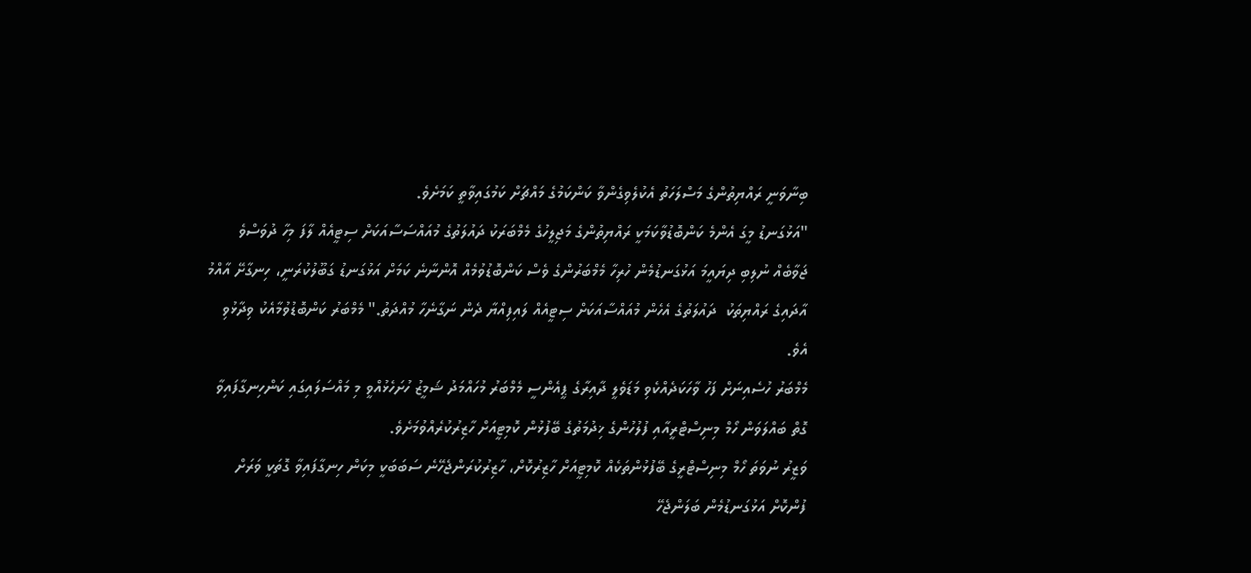ބިނާވަނީ ރައްޔިތުންގެ މަސްލަހަތު އެކުލެވިގެންވާ ކަންކަމުގެ މައްޗަށް ކަމުގައިވާތީ ކަމަށެވެ.
"އަޅުގަނޑު މީގަ އެންމެ ކަންބޮޑުވާކަމަކީ ރައްޔިތުންގެ މަޖިލީހުގެ މެމްބަރަކު ދައުލަތުގެ މުއައްސަސާއަކަށް ސިޓީއެއް ލާފަ މިހާ ދުވަސްވެ ޖަވާބެއް ނުލިބި ދިޔައީމަ އަޅުގަނޑުމެން ހުރިހާ މެމްބަރުންގެ ވެސް ކަންބޮޑުވުމެއް އޮންނާނެ ކަމަށް އަޅުގަނޑު ގަބޫލުކުރަނީ، ހިނގާށޭ އާއްމު އާދައިގެ ރައްޔިތަކު  ދައުލަތުގެ އެހެން މުއައްސާއަކަށް ސިޓީއެއް ލައިފިއްޔާ ދެން ނަގާނެހާ މުއްދަތު." މެމްބަރު ކަންބޮޑުވުމާއެކު ވިދާޅުވި އެވެ.
މެމްބަރު ހުސެއިނަށް ފަހު ވާހަކަދެއްކެވި މަޑަވެލީ ދާއިރާގެ ޕީއެންސީ މެމްބަރު މުހައްމަދު ޝަމީޒު ހުށަހެޅުއްވީ މި މައްސަލައިގައި ކަންހިނގާފައިވާ ގޮތް ބައްލަވަން ހޯމް މިނިސްޓްރީއާއި ފުލުހުންގެ ޚިދުމަތުގެ ބޭފުޅުން ކޮމިޓީއަށް ހާޒިރުކުރެއްވުމަށެވެ.
ވަޒީރު ނުވަތަ ހޯމް މިނިސްޓްރީގެ ބޭފުޅުންތަކެއް ކޮމިޓީއަށް ހާޒިރުކޮށް، ހާޒިރުކުރަންޖެހޭނެ ސަބަބަކީ މިކަން ހިނގާފައިވާ ގޮތަކީ ވަރަށް ފުންކޮށް އަޅުގަނޑުމެން ބަލަންޖެހޭ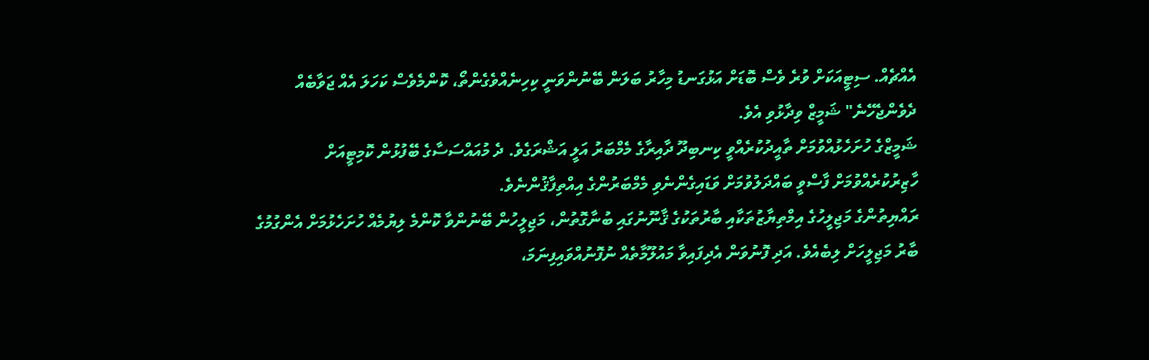އެއްޗެއް. ސިޓީއަކަށް ވުރެ ވެސް ބޮޑަށް އަޅުގަނޑު މިހާރު ބަލަން ބޭނުންވަނީ ކިހިނެއްވެގެންތޯ، ކޮންމެވެސް ކަހަލަ އެއް ޖަވާބެއް ދެވެންޖެހޭނެ" ޝަމީޒް ވިދާޅުވި އެވެ.
ޝަމީޒްގެ ހުށަހެޅުއްވުމަށް ތާއީދުކުރެއްވީ ކިނބިދޫ ދާއިރާގެ މެމްބަރު އަލީ އަޝްރަގެވެ. ދެ މުއައްސަސާގެ ބޭފުޅުން ކޮމިޓީއަށް ހާޒިރުކުރެއްވުމަށް ފާސްވީ ބައްދަލުވުމަށް ވަޑައިގެންނެވި މެމްބަރުންގެ އިއްތިފާޤުންނެވެ.
ރައްޔިތުންގެ މަޖިލީހުގެ އިމްތިޔާޒުތަކާއި ބާރުތަކުގެ ޤާނޫނުގައި ބުނާގޮތުން، މަޖިލީހުން ބޭނުންވާ ކޮންމެ ލިޔުމެއް ހުށަހެޅުމަށް އެންގުމުގެ ބާރު މަޖިލީހަށް ލިބެއެވެ. އަދި ފޮނުވަން އެދިފައިވާ މައުލޫމާތެއް ނުފޮނުއްވައިފިނަމަ،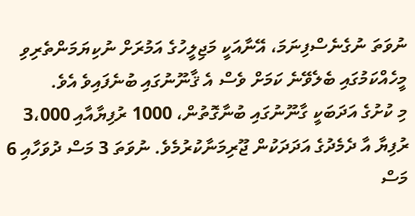ނުވަތަ ނުގެނެސްފިނަމަ، އޭނާއަކީ މަޖިލީހުގެ އަމުރަށް ނުކިޔަމަންތެރިވި މީހެއްކަމުގައި ބެލެވޭނެ ކަމަށް ވެސް އެ ޤާނޫނުގައި ބުނެފައިވެ އެވެ.
މި ކުށުގެ އަދަބަކީ ގާނޫނުގައި ބުނާގޮތުން، 1000 ރުފިޔާއާއި 3،000 ރުފިޔާ އާ ދެމެދުގެ އަދަދަކުން ޖޫރިމަނާކުރުމެވެ. ނުވަތަ 3 މަސް ދުވަހާއި 6 މަސް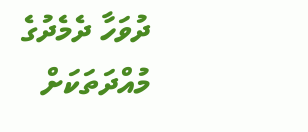ދުވަހާ ދެމެދުގެ މުއްދަތަކަށް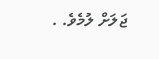ޖަލަށް ލުމެވެ. .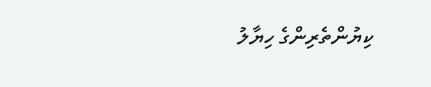ކިޔުންތެރިންގެ ހިޔާލު